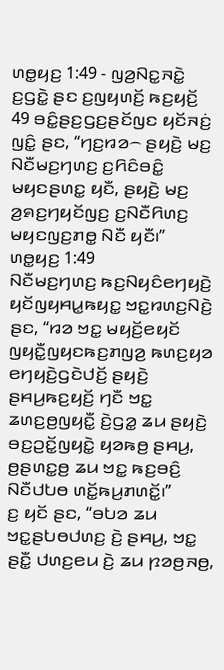ꤛꤥ꤭ꤟꤢ꤬ 1:49 - ꤜꤤ꤬ꤡꤢ꤭ꤏꤢꤧ꤭ ꤢ꤬ꤞꤢꤧ꤭ ꤔꤢ ꤢ꤬ꤜꤟꤛꤢꤩ꤬ ꤒꤢ꤬ꤟꤢꤩ꤬
49 ꤋꤢꤨ꤭ꤔꤢ꤬ꤞꤢ꤬ꤔꤢꤩꤜꤢ ꤟꤢꤩꤏꤢꤦ꤬ ꤜꤢꤨ꤭ ꤔꤢ, “ꤚꤢ꤬ꤙꤤ꤮ ꤔꤟꤢꤧ꤬ ꤗꤢ꤬ ꤡꤢꤪꤗꤢ꤬ꤚꤛꤢ꤬ ꤢ꤬ꤖꤢꤨꤋꤢꤨ꤭ ꤗꤟꤢꤔꤛꤢ꤭ ꤟꤢꤪ, ꤔꤟꤢꤧ꤬ ꤗꤢ꤬ ꤤ꤬ꤎꤢ꤬ꤚꤟꤢꤩꤜꤢ꤬ ꤢ꤬ꤡꤢꤪꤖꤛꤢ꤬ ꤗꤟꤢꤜꤢ꤬ꤊꤥ꤭ ꤡꤢꤪ ꤟꤢꤪ꤯”
ꤛꤥ꤭ꤟꤢ꤬ 1:49
ꤡꤢꤪꤗꤢ꤬ꤚꤛꤢ꤬ ꤒꤢ꤬ꤡꤟꤢꤨꤕꤚꤟꤢꤧ꤬ ꤟꤢꤩꤜꤟꤌꤣ꤭ꤒꤟꤢ꤭ ꤠꤢ꤭ꤙꤛꤢ꤬ꤡꤢꤧ꤬ ꤔꤢ, “ꤙꤤ ꤠꤢ꤭ ꤗꤟꤢꤩ꤬ꤕꤟꤢꤩ ꤜꤟꤢꤪ꤭ꤜꤟꤢꤒꤢ꤬ꤊꤜꤤ꤬ ꤒꤛꤢ꤬ꤟꤤ ꤕꤚꤟꤢꤧ꤬ꤞꤢꤧꤓꤢꤩ꤬ ꤔꤟꤢꤧ꤬ ꤔꤌꤣ꤬ꤒꤢ꤬ꤟꤢꤩ꤬ ꤚꤢꤪ ꤠꤢ꤭ ꤘꤛꤢ꤬ꤥ꤬ꤜꤟꤢꤪ꤭ ꤢꤧ꤬ꤞꤤ꤭ ꤘꤣ ꤔꤟꤢꤧ꤬ ꤋꤢ꤬ꤑꤢꤩ꤭ꤜꤟꤢꤧ꤭ ꤟꤤꤒꤥ꤬ ꤔꤌꤣ꤬, ꤥ꤬ꤔꤛꤢ꤭ꤥ꤬ ꤘꤣ ꤠꤢ꤭ ꤒꤢ꤬ꤋꤢꤨ꤬ ꤡꤢꤪꤓꤝꤥ ꤛꤢꤩ꤭ꤒꤣ꤬ꤊꤛꤢꤩ꤭꤯”
ꤢ꤬ ꤟꤢꤩ ꤔꤢ, “ꤋꤝꤤ ꤘꤣ ꤠꤢ꤭ꤔꤝꤥꤓꤛꤢ꤬ ꤢꤧ꤬ ꤔꤌꤣ꤬, ꤠꤢ꤭ ꤔꤢꤪ꤭ ꤓꤛꤢ꤬ꤕꤣ ꤢꤧ꤬ ꤘꤣ ꤐꤤꤥ꤬ꤏꤥ꤬,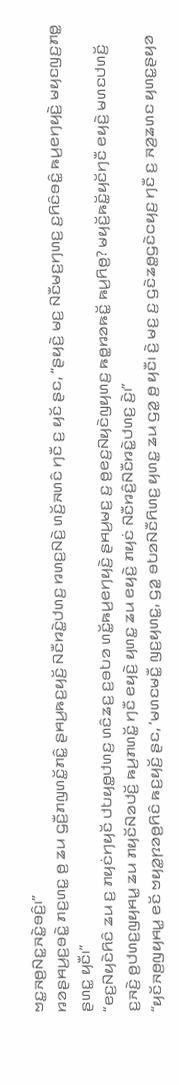ꤠꤢ꤭ꤏꤥ꤬ꤡꤢ꤭ꤏꤢꤧ꤭ꤋꤢꤨ꤬꤯”
ꤙꤤꤔꤌꤣ꤬ꤢ꤬ꤋꤢꤧ꤭ ꤊꤢ꤬ꤛꤢ꤭ ꤥ꤬ ꤘꤣ ꤞꤢꤪ꤬ꤊꤜꤛꤢꤩ꤭ꤊꤢꤨ꤭ ꤔꤌꤣ꤬ꤒꤢ꤬ꤟꤢꤩ꤬ ꤡꤢꤪꤙꤢꤧ꤭ꤓꤛꤢ꤬ ꤙꤛꤢ꤬ꤡꤢꤧ꤬ ꤛꤢꤩ꤬ꤏꤛꤢꤨ ꤚꤢꤪ ꤢ꤬ ꤟꤢꤩ ꤔꤢ, “ꤔꤟꤢꤧ꤬ ꤗꤢ꤬ ꤡꤢꤪꤗꤢ꤬ꤚꤛꤢ꤬ ꤢ꤬ꤖꤢꤨꤋꤢꤨ꤭ ꤒꤣ꤬ꤕꤚꤟꤢꤧ꤬ ꤗꤟꤢꤜꤢ꤬ꤊꤥ꤭ ꤔꤛꤢ꤭ ꤟꤢꤪ꤯”
“ꤕꤢ꤬ꤡꤟꤢꤧꤖꤢꤨ ꤘꤣ ꤢ꤬ ꤊꤟꤢꤦꤚꤟꤢꤩ ꤓꤝꤟꤥ꤭ꤓꤛꤢ꤬ ꤛꤢꤨꤘꤢ꤬ ꤢ꤬ꤋꤝꤤ ꤛꤢꤩ꤭ꤒꤣ꤬ꤕꤚꤟꤢꤧ꤬ ꤔꤌꤣ꤬ꤗꤢ꤬ ꤢ꤬ ꤥ꤬ꤕꤢ꤬ꤡꤟꤢꤧꤜꤟꤛꤢ꤬ ꤒꤥ꤭ꤙꤤꤒꤢꤩ꤭ ꤒꤣ꤬ꤖꤥ꤬? ꤗꤟꤢꤩ꤬ꤒꤢꤩ꤭ꤟꤢꤩꤚꤢꤪ ꤕꤟꤢꤧ꤬ ꤗꤛꤢꤓꤛꤢꤩ꤬ ꤢ꤬ꤏꤢꤧ꤬ ꤥ꤬ꤓꤛꤢ꤬ꤜꤟꤌꤣ꤭ ꤘꤣ ꤊꤟꤢꤩꤡꤤꤓꤢꤩ꤬ ꤒꤣ꤬ꤊꤛꤢꤩ꤭ ꤚꤢꤪ ꤕꤟꤢꤧ꤬ ꤟꤛꤢ꤭ ꤘꤣ ꤕꤟꤢꤧ꤬ ꤊꤟꤢꤦ ꤡꤢꤪꤙꤢꤨ꤬ꤡꤢꤪꤙꤢꤧ꤭ꤓꤛꤢ꤬ ꤢꤧ꤬꤯”
“ꤟꤢꤩꤏꤥ꤬ꤜꤟꤌꤣ꤭ ꤕꤢꤩ ꤠꤟꤤ꤭ꤐꤤꤥ꤬ꤖꤢꤨ ꤒꤢ꤬ꤟꤢꤩ꤬ ꤔꤢ, ‘ꤗꤛꤢꤗꤢꤪ꤭ ꤜꤢ꤬ꤟꤛꤢ꤭, ꤞꤤ꤭ ꤋꤝꤤꤡꤢꤪꤖꤛꤢ꤬ ꤟꤛꤢ꤭ ꤘꤣ ꤞꤤ꤭ ꤥ꤬ ꤟꤢꤪ꤯ ꤢꤧ꤬ ꤗꤢ꤬ ꤢ꤬ ꤞꤢꤧꤘꤥ꤭ꤞꤢꤧꤍꤟꤢ꤬ ꤚꤢꤪ ꤢ꤬ ꤏꤤ꤬ꤘꤛꤢ ꤟꤛꤢ꤭ꤔꤟꤤ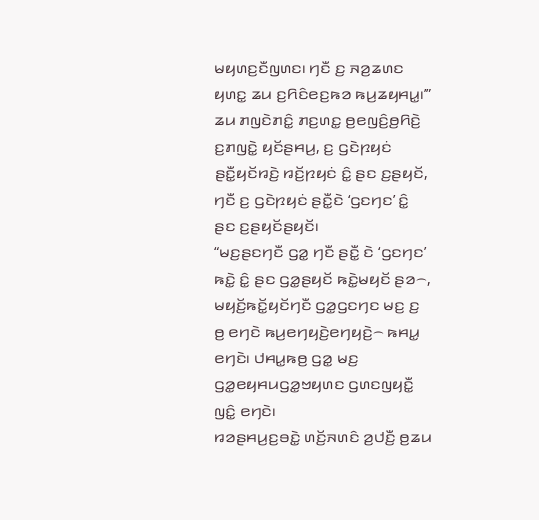ꤗꤟꤛꤢ꤬ꤢꤪꤜꤛꤢ꤯ ꤚꤢꤪ ꤢ꤬ ꤏꤤ꤬ꤘꤛꤢ ꤟꤛꤢ꤭ ꤘꤣ ꤢ꤬ꤖꤢꤨꤕꤢ꤬ꤒꤤ ꤒꤣ꤬ꤘꤟꤌꤣ꤭꤯’”
ꤘꤣ ꤊꤜꤢꤧꤊꤢꤨ꤭ ꤊꤢ꤬ꤛꤢ꤭ ꤥ꤬ꤕꤜꤢꤨ꤬ꤥ꤬ꤖꤢꤧ꤬ ꤢ꤬ꤊꤜꤢꤧ꤭ ꤟꤢꤩꤔꤌꤣ꤬, ꤢ꤬ ꤞꤢꤧꤐꤟꤢꤦ ꤔꤢꤪ꤭ꤟꤢꤩꤙꤢꤧ꤬ ꤙꤢꤩ꤬ꤐꤟꤢꤦ ꤢꤨ꤭ ꤔꤢ ꤢ꤬ꤔꤟꤢꤩ, ꤚꤢꤪ ꤢ꤬ ꤞꤢꤧꤐꤟꤢꤦ ꤔꤢꤪ꤭ꤢꤧ ‘ꤞꤢꤚꤢ’ ꤢꤨ꤭ ꤔꤢ ꤢ꤬ꤔꤟꤢꤩꤔꤟꤢꤩ꤯
“ꤗꤢ꤬ꤔꤢꤚꤢꤪ ꤞꤤ꤭ ꤚꤢꤪ ꤔꤢꤪ꤭ ꤢꤧ ‘ꤞꤢꤚꤢ’ ꤒꤢꤧ꤭ ꤢꤨ꤭ ꤔꤢ ꤞꤤ꤭ꤔꤟꤢꤩ ꤒꤢꤧ꤭ꤗꤟꤢꤩ ꤔꤤ꤮, ꤗꤟꤢꤩ꤬ꤒꤢꤩ꤭ꤟꤢꤩꤚꤢꤪ ꤞꤤ꤭ꤞꤢꤚꤢ ꤗꤢ꤬ ꤢ꤬ ꤥ꤬ ꤕꤚꤢꤧ ꤒꤣ꤬ꤕꤚꤟꤢꤧ꤬ꤕꤚꤟꤢꤧ꤬꤮ ꤒꤌꤣ꤭ ꤕꤚꤢꤧ꤯ ꤓꤌꤣ꤭ꤒꤥ꤬ ꤞꤤ꤭ ꤗꤢ꤬ ꤞꤤ꤭ꤕꤟꤌꤣꤞꤤ꤭ꤠꤟꤛꤢ ꤞꤛꤢꤜꤟꤢꤪ꤭ ꤜꤢꤨ꤭ ꤕꤚꤢꤧ꤯
ꤙꤤꤔꤌꤣ꤬ꤢ꤬ꤋꤢꤧ꤭ ꤛꤢꤩ꤬ꤏꤛꤢꤨ ꤤ꤬ꤓꤢꤪ꤬ ꤥ꤬ꤘꤣ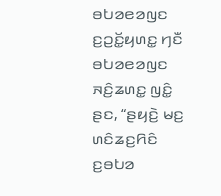ꤋꤝꤤꤕꤤꤜꤢ ꤢ꤬ꤑꤢꤩ꤭ꤟꤛꤢ꤭ ꤚꤢꤪ ꤋꤝꤤꤕꤤꤜꤢ ꤏꤢꤨ꤬ꤘꤛꤢ꤭ ꤜꤢꤨ꤭ ꤔꤢ, “ꤔꤟꤢꤧ꤬ ꤗꤢ꤬ ꤛꤢꤨꤘꤢ꤬ꤖꤢꤨ ꤢ꤬ꤋꤝꤤ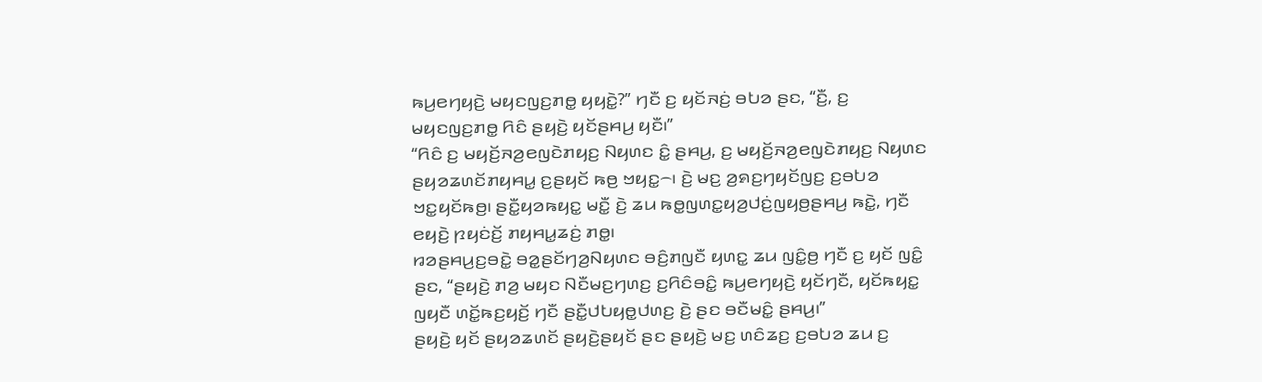ꤒꤣ꤬ꤕꤚꤟꤢꤧ꤬ ꤗꤟꤢꤜꤢ꤬ꤊꤥ꤭ ꤟꤟꤢꤧ꤭?” ꤚꤢꤪ ꤢ꤬ ꤟꤢꤩꤏꤢꤦ꤬ ꤋꤝꤤ ꤔꤢ, “ꤢꤪ꤬, ꤢ꤬ ꤗꤟꤢꤜꤢ꤬ꤊꤥ꤭ ꤖꤢꤨ ꤔꤟꤢꤧ꤬ ꤟꤢꤩꤔꤌꤣ꤬ ꤟꤢꤪ꤯”
“ꤖꤢꤨ ꤢ꤬ ꤗꤟꤢꤩ꤬ꤏꤤ꤬ꤕꤜꤢꤧꤊꤟꤢ꤬ ꤡꤟꤛꤢ ꤢꤨ꤭ ꤔꤌꤣ꤬, ꤢ꤬ ꤗꤟꤢꤩ꤬ꤏꤤ꤬ꤕꤜꤢꤧꤊꤟꤢ꤬ ꤡꤟꤛꤢ ꤔꤟꤤꤘꤛꤢꤩꤊꤟꤌꤣ꤭ ꤢ꤬ꤔꤟꤢꤩ ꤒꤥ꤬ ꤠꤟꤢ꤭꤮꤯ ꤢꤧ꤬ ꤗꤢ꤬ ꤤ꤬ꤎꤢ꤬ꤚꤟꤢꤩꤜꤢ꤬ ꤢ꤬ꤋꤝꤤ ꤠꤢ꤭ꤟꤢꤩꤒꤥ꤬꤯ ꤔꤢꤪ꤭ꤟꤤꤒꤟꤢ꤭ ꤗꤢꤪ꤭ ꤢꤧ꤬ ꤘꤣ ꤒꤥ꤭ꤜꤛꤢ꤭ꤟꤤ꤬ꤓꤢꤦ꤬ꤜꤟꤥ꤬ꤔꤌꤣ꤬ ꤒꤢꤧ꤭, ꤚꤢꤪ ꤕꤟꤢꤧ꤬ ꤐꤟꤢꤦꤢꤩ꤬ ꤊꤟꤌꤣ꤭ꤘꤢꤦ꤬ ꤊꤥ꤭꤯
ꤙꤤꤔꤌꤣ꤬ꤢ꤬ꤋꤢꤧ꤭ ꤋꤤ꤭ꤔꤢꤩꤚꤤ꤬ꤡꤟꤛꤢ ꤋꤢꤨ꤬ꤊꤜꤢꤪ ꤟꤛꤢ꤭ ꤘꤣ ꤜꤢꤨ꤭ꤥ꤬ ꤚꤢꤪ ꤢ꤬ ꤟꤢꤩ ꤜꤢꤨ꤭ ꤔꤢ, “ꤔꤟꤢꤧ꤬ ꤊꤤ꤬ ꤗꤟꤢ ꤡꤢꤪꤗꤢ꤬ꤚꤛꤢ꤬ ꤢ꤬ꤖꤢꤨꤋꤢꤨ꤭ ꤒꤣ꤬ꤕꤚꤟꤢꤧ꤬ ꤟꤢꤩꤚꤢꤪ, ꤟꤢꤩꤒꤟꤢ꤭ ꤜꤟꤢꤪ ꤛꤢꤩ꤭ꤒꤢ꤬ꤟꤢꤩ꤬ ꤚꤢꤪ ꤔꤢꤪ꤭ꤓꤝꤟꤥ꤭ꤓꤛꤢ꤬ ꤢꤧ꤬ ꤔꤢ ꤋꤢꤪꤗꤢꤨ꤭ ꤔꤌꤣ꤬꤯”
ꤔꤟꤢꤧ꤬ ꤟꤢꤩ ꤔꤟꤤꤘꤛꤢꤩ ꤔꤟꤢꤧ꤬ꤔꤟꤢꤩ ꤔꤢ ꤔꤟꤢꤧ꤬ ꤗꤢ꤬ ꤛꤢꤨꤘꤢ꤬ ꤢ꤬ꤋꤝꤤ ꤘꤣ ꤢ꤬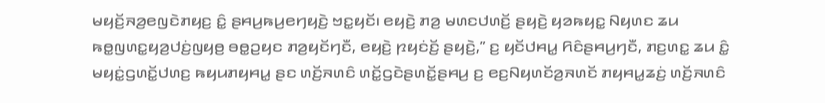ꤗꤟꤢꤩ꤬ꤏꤤ꤬ꤕꤜꤢꤧꤊꤟꤢ꤬ ꤢꤨ꤭ ꤔꤌꤣ꤬ꤒꤣ꤬ꤕꤚꤟꤢꤧ꤬ ꤠꤢ꤭ꤟꤢꤩ꤯ ꤕꤟꤢꤧ꤬ ꤊꤤ꤬ ꤗꤛꤢꤓꤛꤢꤩ꤬ ꤔꤟꤢꤧ꤬ ꤟꤤꤒꤟꤢ꤭ ꤡꤟꤛꤢ ꤘꤣ ꤒꤥ꤭ꤜꤛꤢ꤭ꤟꤤ꤬ꤓꤢꤦ꤬ꤜꤟꤥ꤬ ꤋꤥ꤭ꤑꤟꤢ ꤊꤤ꤬ꤟꤢꤩꤚꤢꤪ, ꤕꤟꤢꤧ꤬ ꤐꤟꤢꤦꤢꤩ꤬ ꤔꤟꤢꤧ꤬,” ꤢ꤬ ꤟꤢꤩꤓꤌꤣ꤭ ꤖꤢꤨꤔꤌꤣ꤬ꤚꤢꤪ, ꤊꤢ꤬ꤛꤢ꤭ ꤘꤣ ꤢꤨ꤭ ꤗꤟꤢꤦ꤭ꤞꤛꤢꤩ꤭ꤓꤛꤢ꤬ ꤒꤟꤣꤊꤟꤌꤣ꤭ ꤔꤢ ꤛꤢꤩ꤬ꤏꤛꤢꤨ ꤛꤢꤩ꤭ꤞꤢꤧꤔꤛꤢꤩ꤭ꤔꤌꤣ꤬ ꤢ꤬ ꤕꤢ꤬ꤡꤟꤛꤢꤩꤤ꤬ꤏꤛꤢꤩ ꤊꤟꤌꤣ꤭ꤘꤢꤦ꤬ ꤛꤢꤩ꤬ꤏꤛꤢꤨ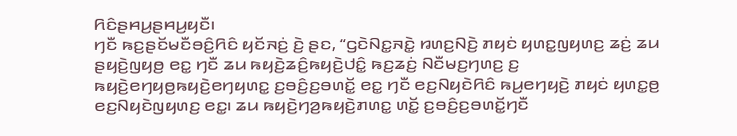ꤖꤢꤨꤔꤌꤣ꤬ꤔꤌꤣ꤬ꤟꤢꤪ꤯
ꤚꤢꤪ ꤒꤢ꤬ꤔꤢꤩꤗꤢꤪꤋꤢꤨ꤬ꤖꤢꤨ ꤟꤢꤩꤏꤢꤦ꤬ ꤢꤧ꤬ ꤔꤢ, “ꤞꤢꤧꤡꤢ꤭ꤏꤢꤧ꤭ ꤙꤛꤢ꤬ꤡꤢꤧ꤬ ꤊꤟꤢꤦ ꤟꤛꤢ꤭ꤜꤟꤛꤢ꤬ ꤘꤢꤦ꤬ ꤘꤣ ꤔꤟꤢꤧ꤬ꤜꤟꤥ꤬ ꤕꤢ꤭ ꤚꤢꤪ ꤘꤣ ꤒꤟꤢꤧ꤬ꤘꤢꤨ꤬ꤒꤟꤢꤧ꤬ꤓꤢꤨ꤭ ꤒꤢ꤬ꤘꤢꤦ꤬ ꤡꤢꤪꤗꤢ꤬ꤚꤛꤢ꤬ ꤢ꤬ ꤒꤟꤢꤧ꤬ꤕꤚꤟꤥ꤬ꤒꤟꤢꤧ꤬ꤕꤚꤟꤛꤢ꤭ ꤢ꤬ꤋꤢꤨ꤬ꤢ꤬ꤋꤛꤢꤩ꤭ ꤕꤢ꤭ ꤚꤢꤪ ꤕꤢ꤬ꤡꤟꤢꤧꤖꤢꤨ ꤒꤣ꤬ꤕꤚꤟꤢꤧ꤬ ꤊꤟꤢꤦ ꤟꤛꤢ꤭ꤥ꤬ ꤕꤢ꤬ꤡꤟꤢꤧꤜꤟꤛꤢ꤬ ꤕꤢ꤭꤯ ꤘꤣ ꤒꤟꤢꤧ꤬ꤚꤤ꤬ꤒꤟꤢꤧ꤬ꤊꤛꤢ꤭ ꤛꤢꤩ꤭ ꤢ꤬ꤋꤢꤨ꤬ꤢ꤬ꤋꤛꤢꤩ꤭ꤚꤢꤪ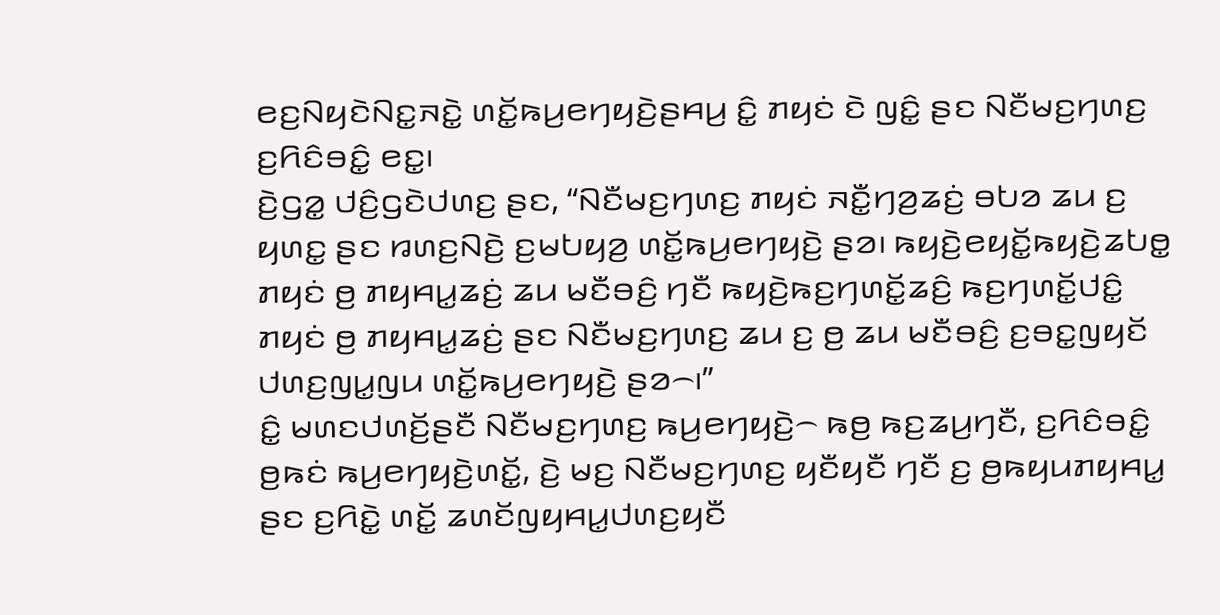ꤕꤢ꤬ꤡꤟꤢꤧꤡꤢ꤭ꤏꤢꤧ꤭ ꤛꤢꤩ꤭ꤒꤣ꤬ꤕꤚꤟꤢꤧ꤬ꤔꤌꤣ꤬ ꤢꤨ꤭ ꤊꤟꤢꤦ ꤢꤧ ꤜꤢꤨ꤭ ꤔꤢ ꤡꤢꤪꤗꤢ꤬ꤚꤛꤢ꤬ ꤢ꤬ꤖꤢꤨꤋꤢꤨ꤭ ꤕꤢ꤭꤯
ꤢꤧ꤬ꤞꤤ꤭ ꤓꤢꤨ꤬ꤞꤢꤧꤓꤛꤢ꤬ ꤔꤢ, “ꤡꤢꤪꤗꤢ꤬ꤚꤛꤢ꤬ ꤊꤟꤢꤦ ꤏꤢꤪ꤭ꤚꤤ꤬ꤘꤢꤦ꤬ ꤋꤝꤤ ꤘꤣ ꤢ꤬ ꤟꤛꤢ꤭ ꤔꤢ ꤙꤛꤢ꤬ꤡꤢꤧ꤬ ꤢ꤬ꤗꤝꤟꤤ꤬ ꤛꤢꤩ꤭ꤒꤣ꤬ꤕꤚꤟꤢꤧ꤬ ꤔꤤ꤯ ꤒꤟꤢꤧ꤬ꤕꤟꤢꤩ꤭ꤒꤟꤢꤧ꤬ꤘꤝꤥ꤭ ꤊꤟꤢꤦ ꤥ꤬ ꤊꤟꤌꤣ꤭ꤘꤢꤦ꤬ ꤘꤣ ꤗꤢꤪꤋꤢꤨ꤬ ꤚꤢꤪ ꤒꤟꤢꤧ꤬ꤒꤢ꤬ꤚꤛꤢꤩ꤭ꤘꤢꤨ꤬ ꤒꤢ꤬ꤚꤛꤢꤩ꤭ꤓꤢꤨ꤭ ꤊꤟꤢꤦ ꤥ꤬ ꤊꤟꤌꤣ꤭ꤘꤢꤦ꤬ ꤔꤢ ꤡꤢꤪꤗꤢ꤬ꤚꤛꤢ꤬ ꤘꤣ ꤢ꤬ ꤥ꤬ ꤘꤣ ꤗꤢꤪꤋꤢꤨ꤬ ꤢ꤬ꤋꤢ꤭ꤜꤟꤢꤩ ꤓꤛꤢ꤬ꤜꤣ꤭ꤜꤣ ꤛꤢꤩ꤭ꤒꤣ꤬ꤕꤚꤟꤢꤧ꤬ ꤔꤤ꤮꤯”
ꤢꤨ꤭ ꤗꤛꤢꤓꤛꤢꤩ꤬ꤔꤢꤪ ꤡꤢꤪꤗꤢ꤬ꤚꤛꤢ꤬ ꤒꤣ꤬ꤕꤚꤟꤢꤧ꤬꤮ ꤒꤥ꤬ ꤒꤢ꤬ꤘꤣ꤬ꤚꤢꤪ, ꤢ꤬ꤖꤢꤨꤋꤢꤨ꤭ ꤥ꤬ꤒꤢꤦ ꤒꤣ꤬ꤕꤚꤟꤢꤧ꤬ꤛꤢꤩ꤭, ꤢꤧ꤬ ꤗꤢ꤬ ꤡꤢꤪꤗꤢ꤬ꤚꤛꤢ꤬ ꤟꤢꤪꤟꤢꤪ ꤚꤢꤪ ꤢ꤬ ꤥ꤬ꤒꤟꤣꤊꤟꤌꤣ꤭ ꤔꤢ ꤢ꤬ꤖꤢꤧ꤭ ꤛꤢꤩ꤭ ꤘꤛꤢꤩꤜꤟꤌꤣ꤭ꤓꤛꤢ꤬ꤟꤢꤪ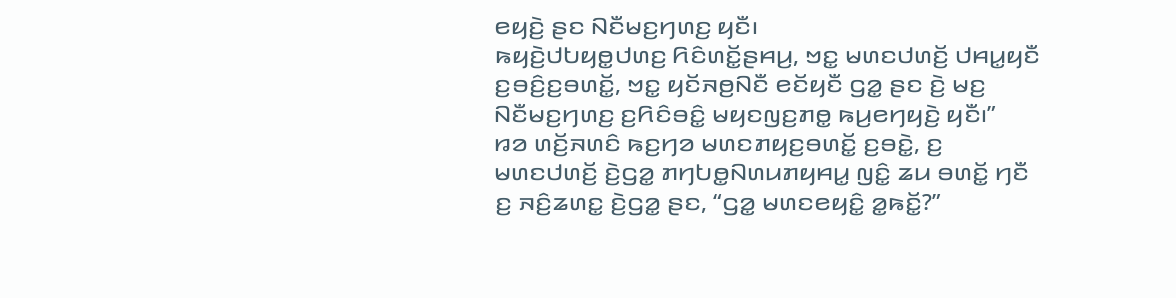ꤕꤟꤢꤧ꤬ ꤔꤢ ꤡꤢꤪꤗꤢ꤬ꤚꤛꤢ꤬ ꤟꤢꤪ꤯
ꤒꤟꤢꤧ꤬ꤓꤝꤟꤥ꤭ꤓꤛꤢ꤬ ꤖꤢꤨꤛꤢꤩ꤭ꤔꤌꤣ꤬, ꤠꤢ꤭ ꤗꤛꤢꤓꤛꤢꤩ꤬ ꤓꤌꤣ꤭ꤟꤢꤪ ꤢ꤬ꤋꤢꤨ꤬ꤢ꤬ꤋꤛꤢꤩ꤭, ꤠꤢ꤭ ꤟꤢꤩꤏꤥ꤬ꤡꤢꤪ ꤕꤢꤩꤟꤢꤪ ꤞꤤ꤭ ꤔꤢ ꤢꤧ꤬ ꤗꤢ꤬ ꤡꤢꤪꤗꤢ꤬ꤚꤛꤢ꤬ ꤢ꤬ꤖꤢꤨꤋꤢꤨ꤭ ꤗꤟꤢꤜꤢ꤬ꤊꤥ꤭ ꤒꤣ꤬ꤕꤚꤟꤢꤧ꤬ ꤟꤢꤪ꤯”
ꤙꤤ ꤛꤢꤩ꤬ꤏꤛꤢꤨ ꤒꤢ꤬ꤚꤤ ꤗꤛꤢꤊꤟꤢ꤬ꤋꤛꤢꤩ꤭ ꤢ꤬ꤋꤢꤧ꤭, ꤢ꤬ ꤗꤛꤢꤓꤛꤢꤩ꤬ ꤢꤧ꤬ꤞꤤ꤭ ꤊꤚꤝꤥ꤭ꤡꤛꤣꤊꤟꤌꤣ꤭ ꤜꤢꤨ꤭ ꤘꤣ ꤋꤛꤢꤩ꤭ ꤚꤢꤪ ꤢ꤬ ꤏꤢꤨ꤬ꤘꤛꤢ꤭ ꤢꤧ꤬ꤞꤤ꤭ ꤔꤢ, “ꤞꤤ꤭ ꤗꤛꤢꤕꤟꤢꤨ꤭ ꤤ꤭ꤒꤢꤩ꤭?”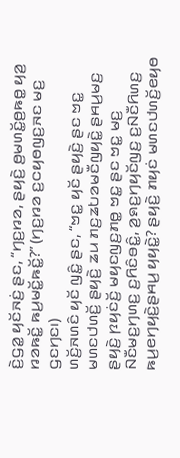ꤢꤧ꤬ꤞꤤ꤭ ꤟꤢꤩꤏꤢꤦ꤬ ꤔꤢ, “ꤚꤢ꤬ꤙꤤ, ꤔꤟꤢꤧ꤬ ꤥ꤬ꤗꤛꤢꤩ꤭ꤥ꤬ꤒꤥ꤭ ꤟꤤ꤬ ꤙꤤꤒꤢꤩ꤭ ꤒꤣ꤬ꤗꤢꤩ꤭ꤒꤢꤩ꤭?” (ꤚꤢ꤬ꤙꤤ ꤢ꤬ꤍꤟꤥꤜꤢ꤬ꤏꤢ ꤗꤢ꤬ ꤞꤢꤚꤢ꤯)
ꤛꤢꤩ꤬ꤏꤛꤢꤨ ꤟꤢꤩ ꤜꤢꤨ꤭ ꤔꤢ, “ꤠꤢ꤭ ꤟꤢꤩ ꤔꤟꤢꤧ꤬ ꤔꤢ ꤠꤢ꤭ ꤗꤛꤢꤓꤛꤢꤩ꤬ ꤔꤟꤢꤧ꤬ ꤘꤣ ꤊꤢ꤬ꤘꤝꤤꤗꤢꤪꤜꤟꤢꤧ꤭ ꤔꤌꤣ꤬ꤗꤢ꤬ ꤔꤟꤢꤧ꤬ ꤐꤟꤢꤦꤢꤩ꤬ ꤗꤟꤢꤜꤢ꤬ꤊꤥ꤭ ꤠꤢ꤭ ꤔꤢ ꤠꤢ꤭ ꤗꤢ꤬ ꤡꤢꤪꤗꤢ꤬ꤚꤛꤢ꤬ ꤢ꤬ꤖꤢꤨꤋꤢꤨ꤭, ꤤ꤬ꤎꤢ꤬ꤚꤟꤢꤩꤜꤢ꤬ ꤢ꤬ꤡꤢꤪꤖꤛꤢ꤬ ꤒꤣ꤬ꤕꤚꤟꤢꤧ꤬ꤔꤌꤣ꤬ ꤟꤟꤢꤧ꤭? ꤔꤟꤢꤧ꤬ ꤊꤟꤢꤦ ꤗꤛꤢꤓꤛꤢꤩ꤬ꤕꤟꤥ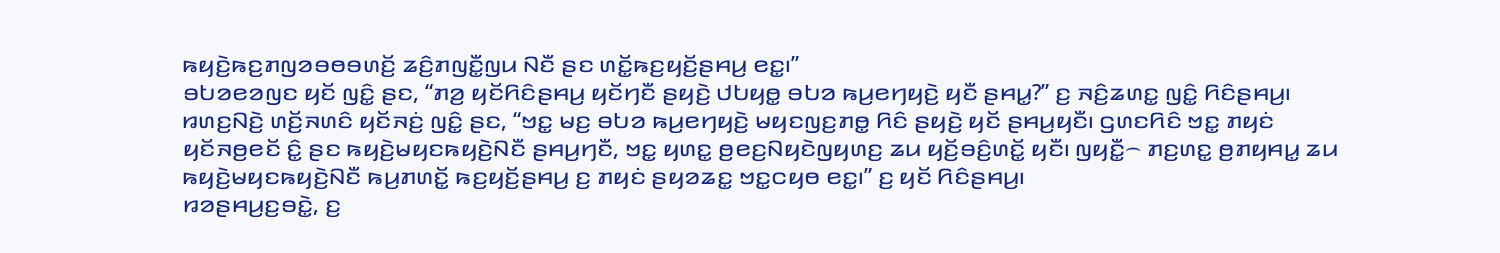ꤒꤟꤢꤧ꤬ꤒꤢ꤬ꤊꤜꤤꤋꤥꤋꤛꤢꤩ꤬ ꤘꤢꤨ꤬ꤊꤜꤢꤪ꤭ꤜꤣ ꤡꤢꤪ ꤔꤢ ꤛꤢꤩ꤭ꤒꤢ꤬ꤟꤢꤩ꤬ꤔꤌꤣ꤬ ꤕꤢ꤭꤯”
ꤋꤝꤤꤕꤤꤜꤢ ꤟꤢꤩ ꤜꤢꤨ꤭ ꤔꤢ, “ꤊꤤ꤬ ꤟꤢꤩꤖꤢꤨꤔꤌꤣ꤬ ꤟꤢꤩꤚꤢꤪ ꤔꤟꤢꤧ꤬ ꤓꤝꤟꤥ꤭ ꤋꤝꤤ ꤒꤣ꤬ꤕꤚꤟꤢꤧ꤬ ꤟꤢꤪ ꤔꤌꤣ꤭?” ꤢ꤬ ꤏꤢꤨ꤬ꤘꤛꤢ꤭ ꤜꤢꤨ꤭ ꤖꤢꤨꤔꤌꤣ꤬꤯ ꤙꤛꤢ꤬ꤡꤢꤧ꤬ ꤛꤢꤩ꤬ꤏꤛꤢꤨ ꤟꤢꤩꤏꤢꤦ꤬ ꤜꤢꤨ꤭ ꤔꤢ, “ꤠꤢ꤭ ꤗꤢ꤬ ꤋꤝꤤ ꤒꤣ꤬ꤕꤚꤟꤢꤧ꤬ ꤗꤟꤢꤜꤢ꤬ꤊꤥ꤭ ꤖꤢꤨ ꤔꤟꤢꤧ꤬ ꤟꤢꤩ ꤔꤌꤣ꤬ꤟꤢꤪ꤯ ꤞꤛꤢꤖꤢꤨ ꤠꤢ꤭ ꤊꤟꤢꤦ ꤟꤢꤩꤏꤥ꤬ꤕꤢꤩ ꤢꤨ꤭ ꤔꤢ ꤒꤟꤢꤧ꤬ꤗꤟꤢꤒꤟꤢꤧ꤬ꤡꤢꤪ ꤔꤌꤣ꤬ꤚꤢꤪ, ꤠꤢ꤭ ꤟꤛꤢ꤭ ꤥ꤬ꤕꤢ꤬ꤡꤟꤢꤧꤜꤟꤛꤢ꤬ ꤘꤣ ꤟꤢꤩ꤬ꤋꤢꤨ꤬ꤛꤢꤩ꤭ ꤟꤢꤪ꤯ ꤜꤟꤢꤪ꤭꤮ ꤊꤢ꤬ꤛꤢ꤭ ꤥ꤬ꤊꤟꤌꤣ꤭ ꤘꤣ ꤒꤟꤢꤧ꤬ꤗꤟꤢꤒꤟꤢꤧ꤬ꤡꤢꤪ ꤒꤣ꤬ꤊꤛꤢꤩ꤭ ꤒꤢ꤬ꤟꤢꤩ꤬ꤔꤌꤣ꤬ ꤢ꤬ ꤊꤟꤢꤦ ꤔꤟꤤꤘꤢ꤭ ꤠꤢ꤭ꤍꤟꤥ ꤕꤢ꤭꤯” ꤢ꤬ ꤟꤢꤩ ꤖꤢꤨꤔꤌꤣ꤬꤯
ꤙꤤꤔꤌꤣ꤬ꤢ꤬ꤋꤢꤧ꤭, ꤢ꤬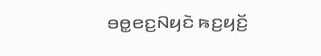ꤋꤥ꤭ꤕꤢ꤬ꤡꤟꤢꤧ ꤒꤢ꤬ꤟꤢꤩ꤬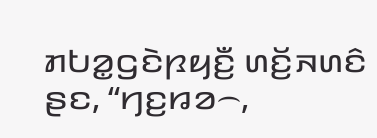ꤊꤝꤤ꤭ꤞꤢꤧꤐꤟꤢꤪ꤬ ꤛꤢꤩ꤬ꤏꤛꤢꤨ ꤔꤢ, “ꤚꤢ꤬ꤙꤤ꤮,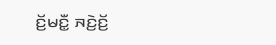ꤢꤩ꤬ꤗꤢꤪ꤭ ꤏꤢꤧ꤬ꤢꤩ꤬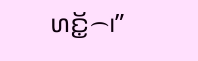ꤛꤢꤩ꤭꤮꤯”